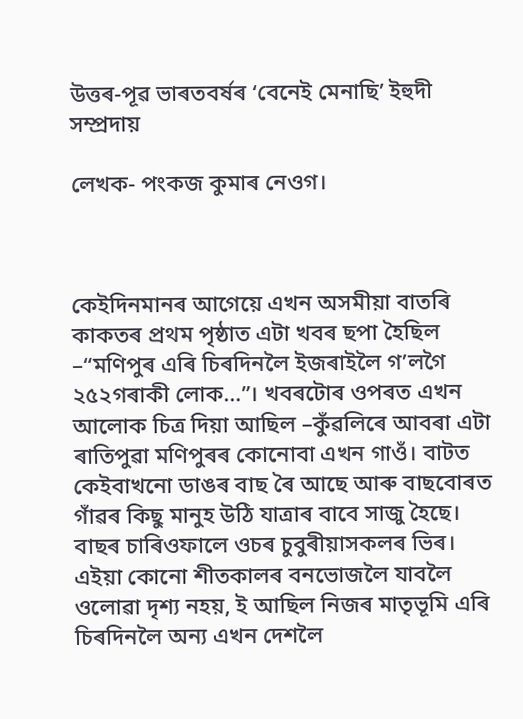উত্তৰ-পূৱ ভাৰতবৰ্ষৰ ‘বেনেই মেনাছি’ ইহুদী সম্প্ৰদায়

লেখক- পংকজ কুমাৰ নেওগ।



কেইদিনমানৰ আগেয়ে এখন অসমীয়া বাতৰি কাকতৰ প্ৰথম পৃষ্ঠাত এটা খবৰ ছপা হৈছিল –“মণিপুৰ এৰি চিৰদিনলৈ ইজৰাইলৈ গ’লগৈ ২৫২গৰাকী লোক…”। খবৰটোৰ ওপৰত এখন আলোক চিত্ৰ দিয়া আছিল –কুঁৱলিৰে আবৰা এটা ৰাতিপুৱা মণিপুৰৰ কোনোবা এখন গাওঁ। বাটত কেইবাখনো ডাঙৰ বাছ ৰৈ আছে আৰু বাছবোৰত গাঁৱৰ কিছু মানুহ উঠি যাত্ৰাৰ বাবে সাজু হৈছে। বাছৰ চাৰিওফালে ওচৰ চুবুৰীয়াসকলৰ ভিৰ। এইয়া কোনো শীতকালৰ বনভোজলৈ যাবলৈ ওলোৱা দৃশ্য নহয়, ই আছিল নিজৰ মাতৃভূমি এৰি চিৰদিনলৈ অন্য এখন দেশলৈ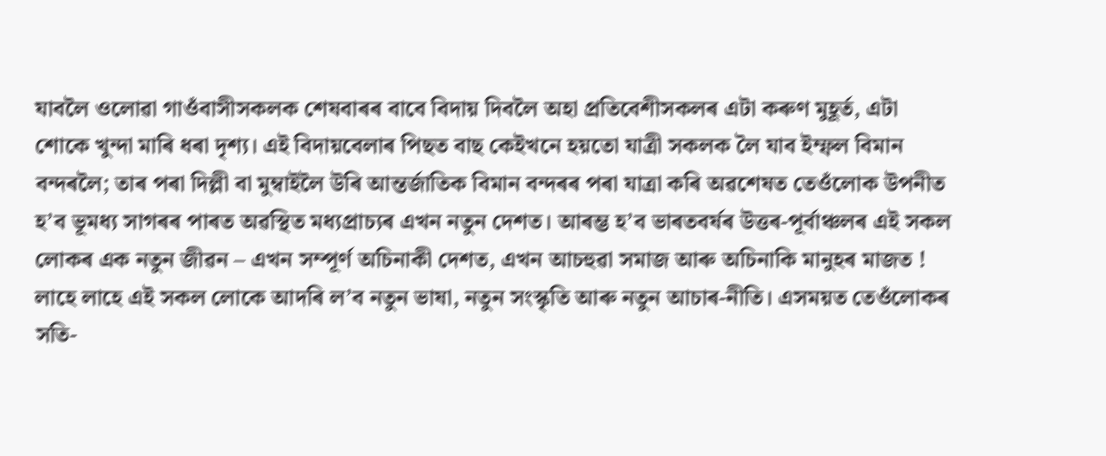যাবলৈ ওলোৱা গাওঁবাসীসকলক শেষবাৰৰ বাবে বিদায় দিবলৈ অহা প্ৰতিবেশীসকলৰ এটা কৰুণ মুহূৰ্ত, এটা শোকে খুন্দা মাৰি ধৰা দৃশ্য। এই বিদায়বেলাৰ পিছত বাছ কেইখনে হয়তো যাত্ৰী সকলক লৈ যাব ইম্ফল বিমান বন্দৰলৈ; তাৰ পৰা দিল্লী বা মুম্বাইলৈ উৰি আন্তৰ্জাতিক বিমান বন্দৰৰ পৰা যাত্ৰা কৰি অৱশেষত তেওঁলোক উপনীত হ’ব ভূমধ্য সাগৰৰ পাৰত অৱস্থিত মধ্যপ্ৰাচ্যৰ এখন নতুন দেশত। আৰম্ভ হ’ব ভাৰতবৰ্ষৰ উত্তৰ-পূৰ্বাঞ্চলৰ এই সকল লোকৰ এক নতুন জীৱন – এখন সম্পূৰ্ণ অচিনাকী দেশত, এখন আচহুৱা সমাজ আৰু অচিনাকি মানুহৰ মাজত ! লাহে লাহে এই সকল লোকে আদৰি ল’ব নতুন ভাষা, নতুন সংস্কৃতি আৰু নতুন আচাৰ-নীতি। এসময়ত তেওঁলোকৰ সতি-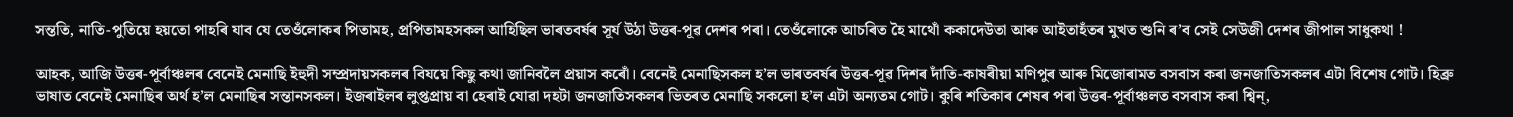সন্ততি, নাতি-পুতিয়ে হয়তো পাহৰি যাব যে তেওঁলোকৰ পিতামহ, প্ৰপিতামহসকল আহিছিল ভাৰতবৰ্ষৰ সূৰ্য উঠা উত্তৰ-পূৱ দেশৰ পৰা। তেওঁলোকে আচৰিত হৈ মাথোঁ ককাদেউতা আৰু আইতাহঁতৰ মুখত শুনি ৰ’ব সেই সেউজী দেশৰ জীপাল সাধুকথা !

আহক, আজি উত্তৰ-পূৰ্বাঞ্চলৰ বেনেই মেনাছি ইহুদী সম্প্ৰদায়সকলৰ বিযয়ে কিছু কথা জানিবলৈ প্ৰয়াস কৰোঁ। বেনেই মেনাছিসকল হ’ল ভাৰতবৰ্ষৰ উত্তৰ-পূৱ দিশৰ দাঁতি-কাষৰীয়া মণিপুৰ আৰু মিজোৰামত বসবাস কৰা জনজাতিসকলৰ এটা বিশেষ গোট। হিব্ৰু ভাষাত বেনেই মেনাছিৰ অৰ্থ হ’ল মেনাছিৰ সন্তানসকল। ইজৰাইলৰ লুপ্তপ্ৰায় বা হেৰাই যোৱা দহটা জনজাতিসকলৰ ভিতৰত মেনাছি সকলো হ’ল এটা অন্যতম গোট। কুৰি শতিকাৰ শেষৰ পৰা উত্তৰ-পূৰ্বাঞ্চলত বসবাস কৰা শ্বিন্,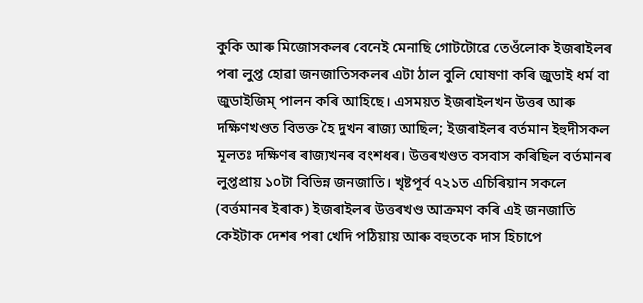কুকি আৰু মিজোসকলৰ বেনেই মেনাছি গোটটোৱে তেওঁলোক ইজৰাইলৰ পৰা লুপ্ত হোৱা জনজাতিসকলৰ এটা ঠাল বুলি ঘোষণা কৰি জুডাই ধৰ্ম বা জুডাইজিম্ পালন কৰি আহিছে। এসময়ত ইজৰাইলখন উত্তৰ আৰু দক্ষিণখণ্ডত বিভক্ত হৈ দুখন ৰাজ্য আছিল; ইজৰাইলৰ বৰ্তমান ইহুদীসকল মূলতঃ দক্ষিণৰ ৰাজ্যখনৰ বংশধৰ। উত্তৰখণ্ডত বসবাস কৰিছিল বৰ্তমানৰ লুপ্তপ্ৰায় ১০টা বিভিন্ন জনজাতি। খৃষ্টপূৰ্ব ৭২১ত এচিৰিয়ান সকলে (বৰ্ত্তমানৰ ইৰাক) ইজৰাইলৰ উত্তৰখণ্ড আক্ৰমণ কৰি এই জনজাতি কেইটাক দেশৰ পৰা খেদি পঠিয়ায় আৰু বহুতকে দাস হিচাপে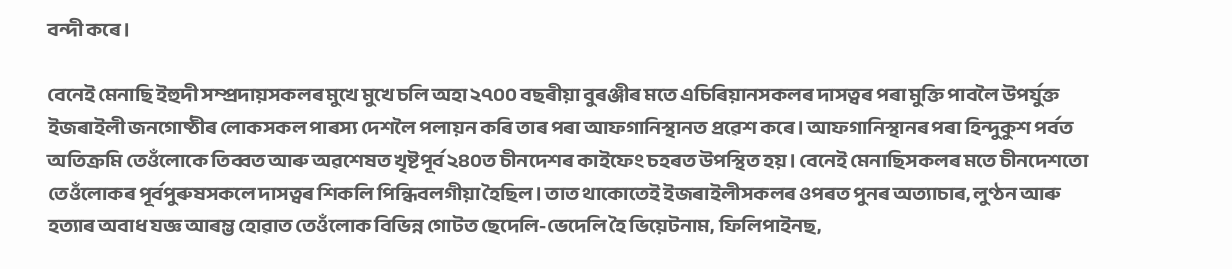বন্দী কৰে।

বেনেই মেনাছি ইহুদী সম্প্ৰদায়সকলৰ মুখে মুখে চলি অহা ২৭০০ বছৰীয়া বুৰঞ্জীৰ মতে এচিৰিয়ানসকলৰ দাসত্বৰ পৰা মুক্তি পাবলৈ উপৰ্যুক্ত ইজৰাইলী জনগোষ্ঠীৰ লোকসকল পাৰস্য দেশলৈ পলায়ন কৰি তাৰ পৰা আফগানিস্থানত প্ৰৱেশ কৰে। আফগানিস্থানৰ পৰা হিন্দুকুশ পৰ্বত অতিক্ৰমি তেওঁলোকে তিব্বত আৰু অৱশেষত খৃষ্টপূৰ্ব ২৪০ত চীনদেশৰ কাইফেং চহৰত উপস্থিত হয়। বেনেই মেনাছিসকলৰ মতে চীনদেশতো তেওঁলোকৰ পূৰ্বপুৰুষসকলে দাসত্বৰ শিকলি পিন্ধিবলগীয়া হৈছিল। তাত থাকোতেই ইজৰাইলীসকলৰ ওপৰত পুনৰ অত্যাচাৰ, লুণ্ঠন আৰু হত্যাৰ অবাধ যজ্ঞ আৰম্ভ হোৱাত তেওঁলোক বিভিন্ন গোটত ছেদেলি-ভেদেলি হৈ ভিয়েটনাম, ফিলিপাইনছ,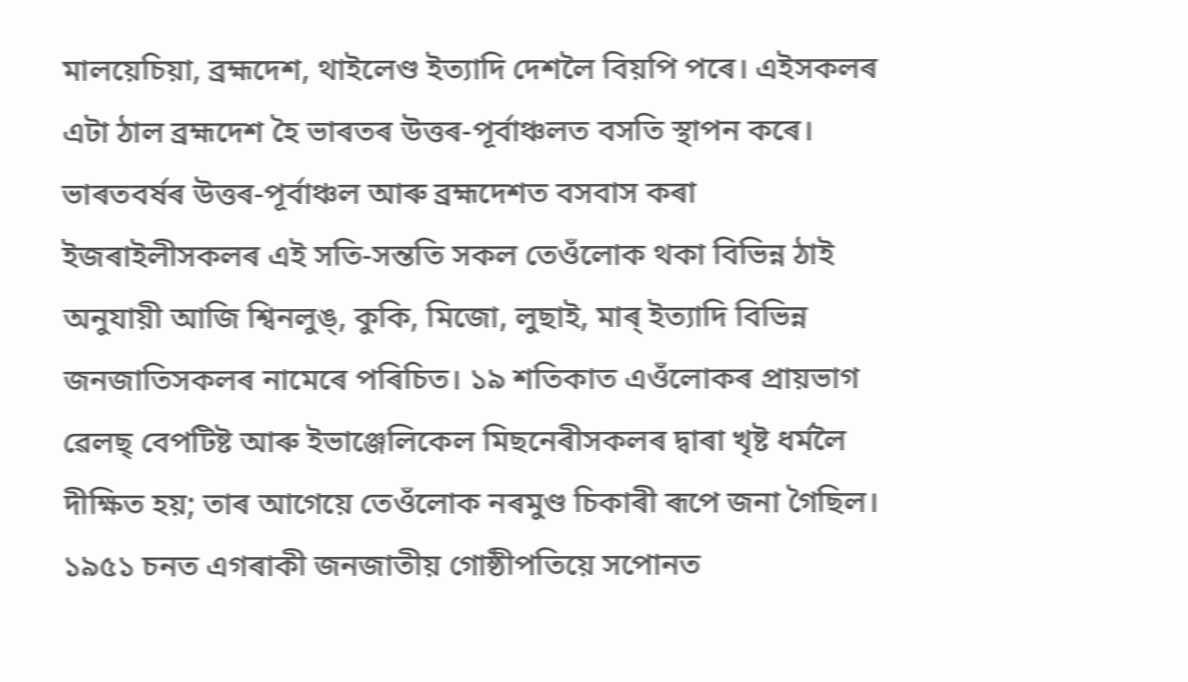মালয়েচিয়া, ব্ৰহ্মদেশ, থাইলেণ্ড ইত্যাদি দেশলৈ বিয়পি পৰে। এইসকলৰ এটা ঠাল ব্ৰহ্মদেশ হৈ ভাৰতৰ উত্তৰ-পূৰ্বাঞ্চলত বসতি স্থাপন কৰে। ভাৰতবৰ্ষৰ উত্তৰ-পূৰ্বাঞ্চল আৰু ব্ৰহ্মদেশত বসবাস কৰা ইজৰাইলীসকলৰ এই সতি-সন্ততি সকল তেওঁলোক থকা বিভিন্ন ঠাই অনুযায়ী আজি শ্বিনলুঙ্, কুকি, মিজো, লুছাই, মাৰ্ ইত্যাদি বিভিন্ন জনজাতিসকলৰ নামেৰে পৰিচিত। ১৯ শতিকাত এওঁলোকৰ প্ৰায়ভাগ ৱেলছ্ বেপটিষ্ট আৰু ইভাঞ্জেলিকেল মিছনেৰীসকলৰ দ্বাৰা খৃষ্ট ধৰ্মলৈ দীক্ষিত হয়; তাৰ আগেয়ে তেওঁলোক নৰমুণ্ড চিকাৰী ৰূপে জনা গৈছিল। ১৯৫১ চনত এগৰাকী জনজাতীয় গোষ্ঠীপতিয়ে সপোনত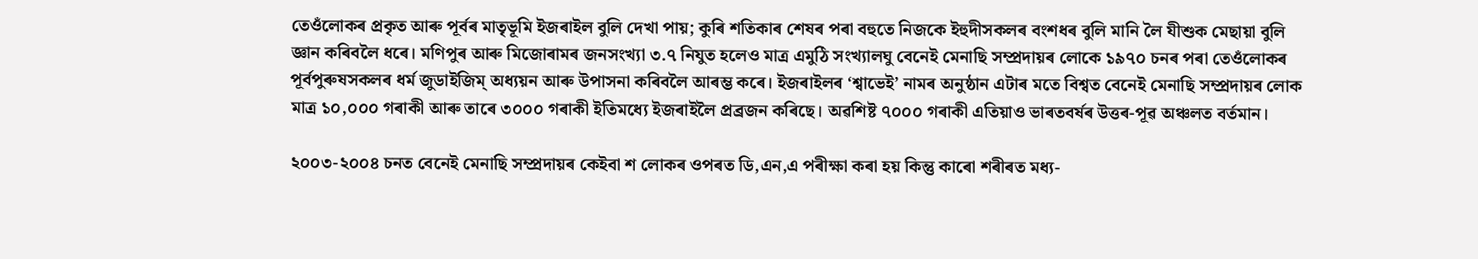তেওঁলোকৰ প্ৰকৃত আৰু পূৰ্বৰ মাতৃভূমি ইজৰাইল বুলি দেখা পায়; কুৰি শতিকাৰ শেষৰ পৰা বহুতে নিজকে ইহুদীসকলৰ বংশধৰ বুলি মানি লৈ যীশুক মেছায়া বুলি জ্ঞান কৰিবলৈ ধৰে। মণিপুৰ আৰু মিজোৰামৰ জনসংখ্যা ৩.৭ নিযুত হলেও মাত্ৰ এমুঠি সংখ্যালঘু বেনেই মেনাছি সম্প্ৰদায়ৰ লোকে ১৯৭০ চনৰ পৰা তেওঁলোকৰ পূৰ্বপুৰুষসকলৰ ধৰ্ম জুডাইজিম্ অধ্যয়ন আৰু উপাসনা কৰিবলৈ আৰম্ভ কৰে। ইজৰাইলৰ ‘শ্বাভেই’ নামৰ অনুষ্ঠান এটাৰ মতে বিশ্বত বেনেই মেনাছি সম্প্ৰদায়ৰ লোক মাত্ৰ ১০,০০০ গৰাকী আৰু তাৰে ৩০০০ গৰাকী ইতিমধ্যে ইজৰাইলৈ প্ৰব্ৰজন কৰিছে। অৱশিষ্ট ৭০০০ গৰাকী এতিয়াও ভাৰতবৰ্ষৰ উত্তৰ-পূৱ অঞ্চলত বৰ্তমান।

২০০৩-২০০৪ চনত বেনেই মেনাছি সম্প্ৰদায়ৰ কেইবা শ লোকৰ ওপৰত ডি,এন,এ পৰীক্ষা কৰা হয় কিন্তু কাৰো শৰীৰত মধ্য-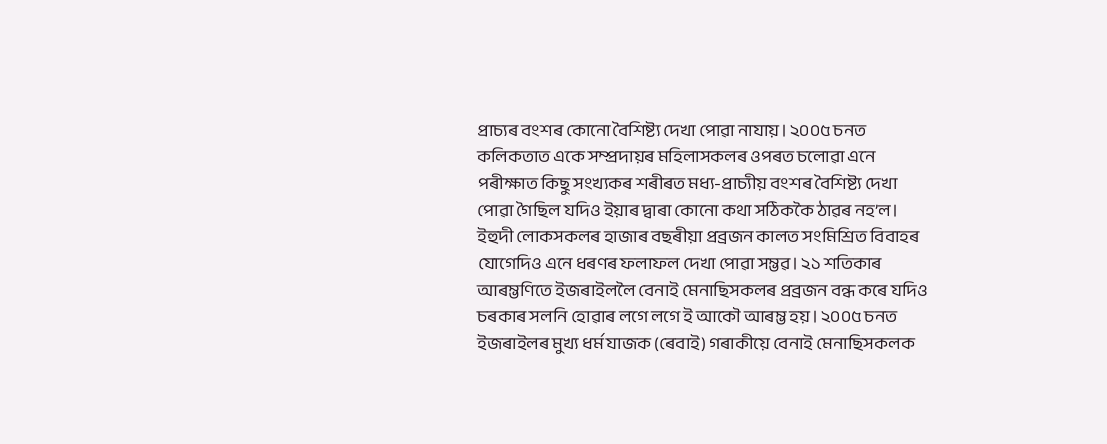প্ৰাচ্যৰ বংশৰ কোনো বৈশিষ্ট্য দেখা পোৱা নাযায়। ২০০৫ চনত কলিকতাত একে সম্প্ৰদায়ৰ মহিলাসকলৰ ওপৰত চলোৱা এনে পৰীক্ষাত কিছু সংখ্যকৰ শৰীৰত মধ্য-প্ৰাচ্যীয় বংশৰ বৈশিষ্ট্য দেখা পোৱা গৈছিল যদিও ইয়াৰ দ্বাৰা কোনো কথা সঠিককৈ ঠাৱৰ নহ’ল। ইহুদী লোকসকলৰ হাজাৰ বছৰীয়া প্ৰব্ৰজন কালত সংমিশ্ৰিত বিবাহৰ যোগেদিও এনে ধৰণৰ ফলাফল দেখা পোৱা সম্ভৱ। ২১ শতিকাৰ আৰম্ভণিতে ইজৰাইললৈ বেনাই মেনাছিসকলৰ প্ৰব্ৰজন বন্ধ কৰে যদিও চৰকাৰ সলনি হোৱাৰ লগে লগে ই আকৌ আৰম্ভ হয়। ২০০৫ চনত ইজৰাইলৰ মুখ্য ধৰ্ম যাজক (ৰেবাই) গৰাকীয়ে বেনাই মেনাছিসকলক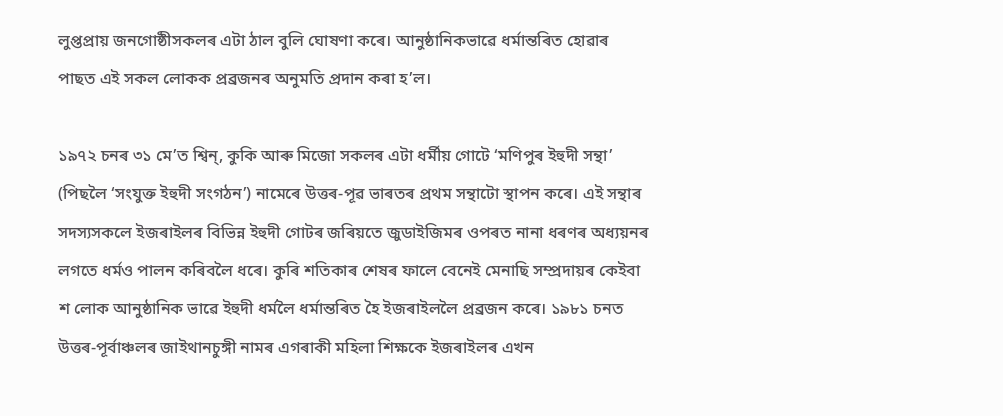লুপ্তপ্ৰায় জনগোষ্ঠীসকলৰ এটা ঠাল বুলি ঘোষণা কৰে। আনুষ্ঠানিকভাৱে ধৰ্মান্তৰিত হোৱাৰ পাছত এই সকল লোকক প্ৰব্ৰজনৰ অনুমতি প্ৰদান কৰা হ’ল।

১৯৭২ চনৰ ৩১ মে’ত শ্বিন্, কুকি আৰু মিজো সকলৰ এটা ধৰ্মীয় গোটে ‘মণিপুৰ ইহুদী সন্থা’ (পিছলৈ ‘সংযুক্ত ইহুদী সংগঠন’) নামেৰে উত্তৰ-পূৱ ভাৰতৰ প্ৰথম সন্থাটো স্থাপন কৰে। এই সন্থাৰ সদস্যসকলে ইজৰাইলৰ বিভিন্ন ইহুদী গোটৰ জৰিয়তে জুডাইজিমৰ ওপৰত নানা ধৰণৰ অধ্যয়নৰ লগতে ধৰ্মও পালন কৰিবলৈ ধৰে। কুৰি শতিকাৰ শেষৰ ফালে বেনেই মেনাছি সম্প্ৰদায়ৰ কেইবা শ লোক আনুষ্ঠানিক ভাৱে ইহুদী ধৰ্মলৈ ধৰ্মান্তৰিত হৈ ইজৰাইললৈ প্ৰব্ৰজন কৰে। ১৯৮১ চনত উত্তৰ-পূৰ্বাঞ্চলৰ জাইথানচুঙ্গী নামৰ এগৰাকী মহিলা শিক্ষকে ইজৰাইলৰ এখন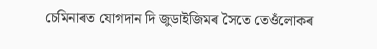চেমিনাৰত যোগদান দি জুডাইজিমৰ সৈতে তেওঁলোকৰ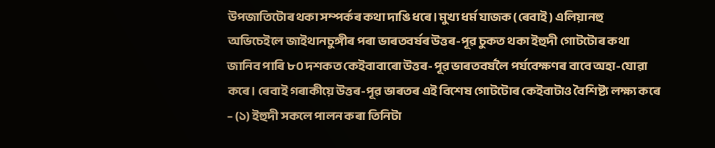উপজাতিটোৰ থকা সম্পৰ্কৰ কথা দাঙি ধৰে। মুখ্য ধৰ্ম যাজক (ৰেবাই) এলিয়ানহু অভিচেইলে জাইথানচুঙ্গীৰ পৰা ভাৰতবৰ্ষৰ উত্তৰ-পূৱ চুকত থকা ইহুদী গোটটোৰ কথা জানিব পাৰি ৮০ দশকত কেইবাবাৰো উত্তৰ-পূৱ ভাৰতবৰ্ষলৈ পৰ্যবেক্ষণৰ বাবে অহা-যোৱা কৰে। ৰেবাই গৰাকীয়ে উত্তৰ-পূৱ ভাৰতৰ এই বিশেষ গোটটোৰ কেইবাটাও বৈশিষ্ট্য লক্ষ্য কৰে – (১) ইহুদী সকলে পালন কৰা তিনিটা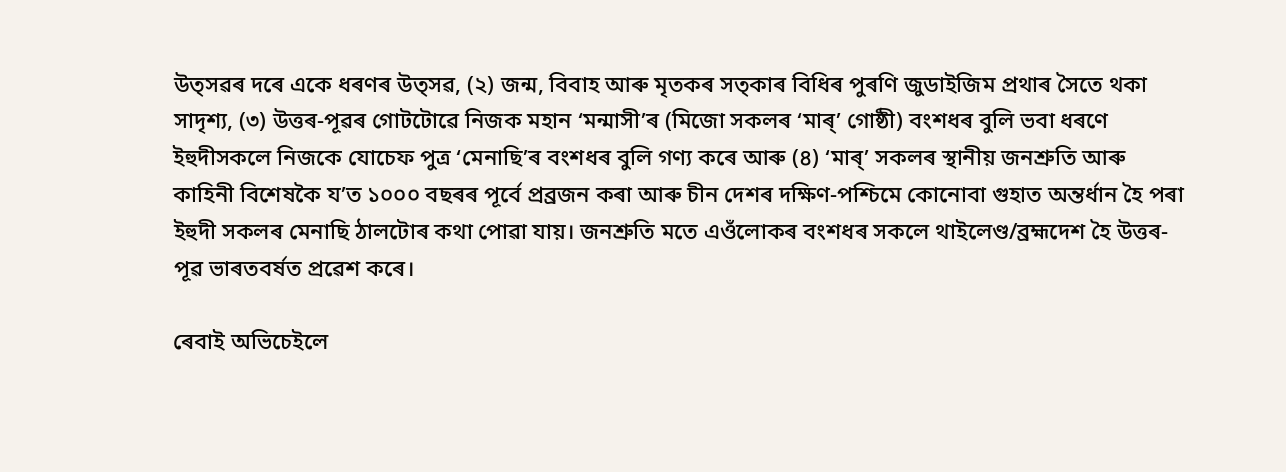উত্সৱৰ দৰে একে ধৰণৰ উত্সৱ, (২) জন্ম, বিবাহ আৰু মৃতকৰ সত্কাৰ বিধিৰ পুৰণি জুডাইজিম প্ৰথাৰ সৈতে থকা সাদৃশ্য, (৩) উত্তৰ-পূৱৰ গোটটোৱে নিজক মহান ‘মন্মাসী’ৰ (মিজো সকলৰ ‘মাৰ্’ গোষ্ঠী) বংশধৰ বুলি ভবা ধৰণে ইহুদীসকলে নিজকে যোচেফ পুত্ৰ ‘মেনাছি’ৰ বংশধৰ বুলি গণ্য কৰে আৰু (৪) ‘মাৰ্’ সকলৰ স্থানীয় জনশ্ৰুতি আৰু কাহিনী বিশেষকৈ য’ত ১০০০ বছৰৰ পূৰ্বে প্ৰব্ৰজন কৰা আৰু চীন দেশৰ দক্ষিণ-পশ্চিমে কোনোবা গুহাত অন্তৰ্ধান হৈ পৰা ইহুদী সকলৰ মেনাছি ঠালটোৰ কথা পোৱা যায়। জনশ্ৰুতি মতে এওঁলোকৰ বংশধৰ সকলে থাইলেণ্ড/ব্ৰহ্মদেশ হৈ উত্তৰ-পূৱ ভাৰতবৰ্ষত প্ৰৱেশ কৰে।

ৰেবাই অভিচেইলে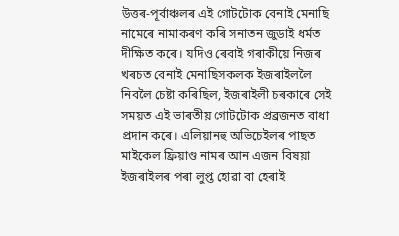উত্তৰ-পূৰ্বাঞ্চলৰ এই গোটটোক বেনাই মেনাছি নামেৰে নামাকৰণ কৰি সনাতন জুডাই ধৰ্মত দীক্ষিত কৰে। যদিও ৰেবাই গৰাকীয়ে নিজৰ খৰচত বেনাই মেনাছিসকলক ইজৰাইললৈ নিবলৈ চেষ্টা কৰিছিল, ইজৰাইলী চৰকাৰে সেই সময়ত এই ভাৰতীয় গোটটোক প্ৰব্ৰজনত বাধা প্ৰদান কৰে। এলিয়ানহু অভিচেইলৰ পাছত মাইকেল ফ্ৰিয়াণ্ড নামৰ আন এজন বিষয়া ইজৰাইলৰ পৰা লুপ্ত হোৱা বা হেৰাই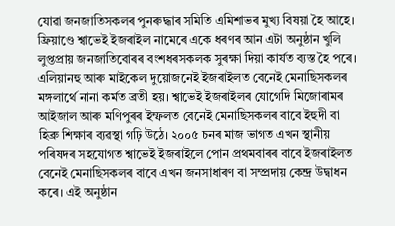যোৱা জনজাতিসকলৰ পুনৰুদ্ধাৰ সমিতি এমিশাভৰ মুখ্য বিষয়া হৈ আহে। ফ্ৰিয়াণ্ডে শ্বাভেই ইজৰাইল নামেৰে একে ধৰণৰ আন এটা অনুষ্ঠান খুলি লুপ্তপ্ৰায় জনজাতিবোৰৰ বংশধৰসকলক সুৰক্ষা দিয়া কাৰ্যত ব্যস্ত হৈ পৰে। এলিয়ানহু আৰু মাইকেল দুয়োজনেই ইজৰাইলত বেনেই মেনাছিসকলৰ মঙ্গলাৰ্থে নানা কৰ্মত ব্ৰতী হয়। শ্বাভেই ইজৰাইলৰ যোগেদি মিজোৰামৰ আইজাল আৰু মণিপুৰৰ ইম্ফলত বেনেই মেনাছিসকলৰ বাবে ইহুদী বা হিব্ৰু শিক্ষাৰ ব্যৱস্থা গঢ়ি উঠে। ২০০৫ চনৰ মাজ ভাগত এখন স্থানীয় পৰিষদৰ সহযোগত শ্বাভেই ইজৰাইলে পোন প্ৰথমবাৰৰ বাবে ইজৰাইলত বেনেই মেনাছিসকলৰ বাবে এখন জনসাধাৰণ বা সম্প্ৰদায় কেন্দ্ৰ উদ্বাধন কৰে। এই অনুষ্ঠান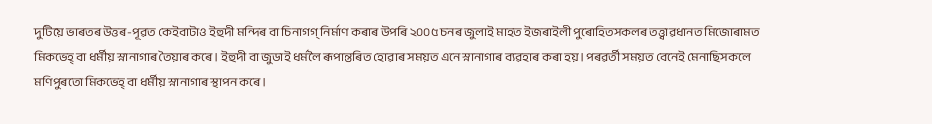দুটিয়ে ভাৰতৰ উত্তৰ-পূৱত কেইবাটাও ইহুদী মন্দিৰ বা চিনাগগ্ নিৰ্মাণ কৰাৰ উপৰি ২০০৫ চনৰ জুলাই মাহত ইজৰাইলী পুৰোহিতসকলৰ তত্ত্বাৱধানত মিজোৰামত মিকভেহ্ বা ধৰ্মীয় স্নানাগাৰ তৈয়াৰ কৰে। ইহুদী বা জুডাই ধৰ্মলৈ ৰূপান্তৰিত হোৱাৰ সময়ত এনে স্নানাগাৰ ব্যৱহাৰ কৰা হয়। পৰৱৰ্তী সময়ত বেনেই মেনাছিসকলে মণিপুৰতো মিকভেহ্ বা ধৰ্মীয় স্নানাগাৰ স্থাপন কৰে।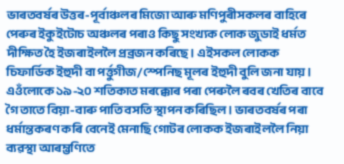ভাৰতবৰ্ষৰ উত্তৰ-পূৰ্বাঞ্চলৰ মিজো আৰু মণিপুৰীসকলৰ বাহিৰে পেৰুৰ ইকুইটোচ অঞ্চলৰ পৰাও কিছু সংখ্যক লোক জুডাই ধৰ্মত দীক্ষিত হৈ ইজৰাইললৈ প্ৰব্ৰজন কৰিছে। এইসকল লোকক চিফাৰ্ডিক ইহুদী বা পৰ্ত্তুগীজ/স্পেনিছ মূলৰ ইহুদী বুলি জনা যায়। এওঁলোকে ১৯-২০ শতিকাত মৰক্কোৰ পৰা পেৰুলৈ ৰবৰ খেতিৰ বাবে গৈ তাতে বিয়া-বাৰু পাতি বসতি স্থাপন কৰিছিল। ভাৰতবৰ্ষৰ পৰা ধৰ্মান্তকৰণ কৰি বেনেই মেনাছি গোটৰ লোকক ইজৰাইললৈ নিয়া ব্যৱস্থা আৰম্ভণিতে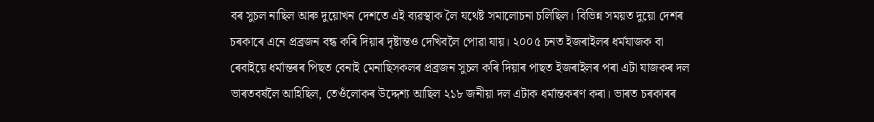বৰ সুচল নাছিল আৰু দুয়োখন দেশতে এই ব্যৱস্থাক লৈ যথেষ্ট সমালোচনা চলিছিল। বিভিন্ন সময়ত দুয়ো দেশৰ চৰকাৰে এনে প্ৰব্ৰজন বন্ধ কৰি দিয়াৰ দৃষ্টান্তও দেখিবলৈ পোৱা যায়। ২০০৫ চনত ইজৰাইলৰ ধৰ্মযাজক বা ৰেবাইয়ে ধৰ্মান্তৰৰ পিছত বেনাই মেনাছিসকলৰ প্ৰব্ৰজন সুচল কৰি দিয়াৰ পাছত ইজৰাইলৰ পৰা এটা যাজকৰ দল ভাৰতবৰ্ষলৈ আহিছিল, তেওঁলোকৰ উদ্দেশ্য আছিল ২১৮ জনীয়া দল এটাক ধৰ্মান্তকৰণ কৰা। ভাৰত চৰকাৰৰ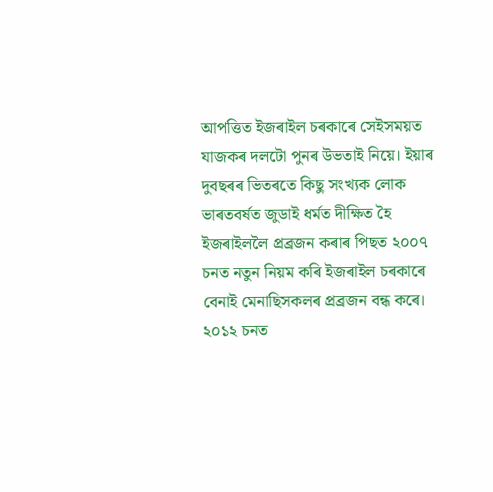আপত্তিত ইজৰাইল চৰকাৰে সেইসময়ত যাজকৰ দলটো পুনৰ উভতাই নিয়ে। ইয়াৰ দুবছৰৰ ভিতৰতে কিছু সংখ্যক লোক ভাৰতবৰ্ষত জুডাই ধৰ্মত দীক্ষিত হৈ ইজৰাইললৈ প্ৰব্ৰজন কৰাৰ পিছত ২০০৭ চনত নতুন নিয়ম কৰি ইজৰাইল চৰকাৰে বেনাই মেনাছিসকলৰ প্ৰব্ৰজন বন্ধ কৰে। ২০১২ চনত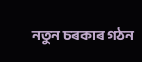নতুন চৰকাৰ গঠন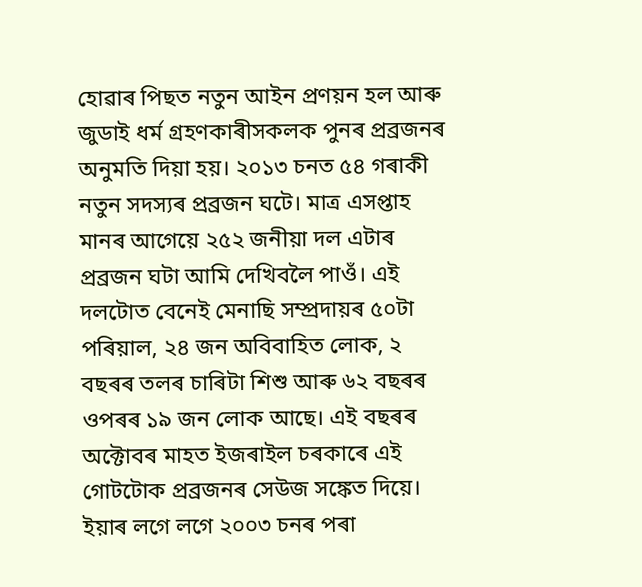হোৱাৰ পিছত নতুন আইন প্ৰণয়ন হল আৰু জুডাই ধৰ্ম গ্ৰহণকাৰীসকলক পুনৰ প্ৰব্ৰজনৰ অনুমতি দিয়া হয়। ২০১৩ চনত ৫৪ গৰাকী নতুন সদস্যৰ প্ৰব্ৰজন ঘটে। মাত্ৰ এসপ্তাহ মানৰ আগেয়ে ২৫২ জনীয়া দল এটাৰ প্ৰব্ৰজন ঘটা আমি দেখিবলৈ পাওঁ। এই দলটোত বেনেই মেনাছি সম্প্ৰদায়ৰ ৫০টা পৰিয়াল, ২৪ জন অবিবাহিত লোক, ২ বছৰৰ তলৰ চাৰিটা শিশু আৰু ৬২ বছৰৰ ওপৰৰ ১৯ জন লোক আছে। এই বছৰৰ অক্টোবৰ মাহত ইজৰাইল চৰকাৰে এই গোটটোক প্ৰব্ৰজনৰ সেউজ সঙ্কেত দিয়ে। ইয়াৰ লগে লগে ২০০৩ চনৰ পৰা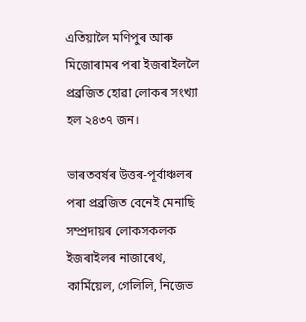এতিয়ালৈ মণিপুৰ আৰু মিজোৰামৰ পৰা ইজৰাইললৈ প্ৰব্ৰজিত হোৱা লোকৰ সংখ্যা হল ২৪৩৭ জন।

ভাৰতবৰ্ষৰ উত্তৰ-পূৰ্বাঞ্চলৰ পৰা প্ৰব্ৰজিত বেনেই মেনাছি সম্প্ৰদায়ৰ লোকসকলক ইজৰাইলৰ নাজাৰেথ, কাৰ্মিয়েল, গেলিলি, নিজেভ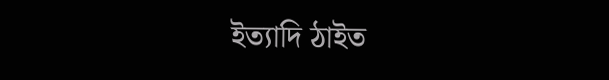ইত্যাদি ঠাইত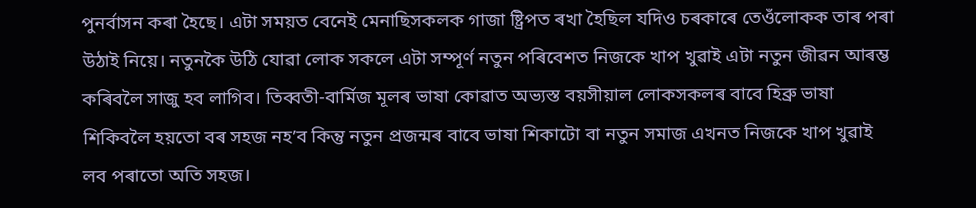পুনৰ্বাসন কৰা হৈছে। এটা সময়ত বেনেই মেনাছিসকলক গাজা ষ্ট্ৰিপত ৰখা হৈছিল যদিও চৰকাৰে তেওঁলোকক তাৰ পৰা উঠাই নিয়ে। নতুনকৈ উঠি যোৱা লোক সকলে এটা সম্পূৰ্ণ নতুন পৰিবেশত নিজকে খাপ খুৱাই এটা নতুন জীৱন আৰম্ভ কৰিবলৈ সাজু হব লাগিব। তিব্বতী-বাৰ্মিজ মূলৰ ভাষা কোৱাত অভ্যস্ত বয়সীয়াল লোকসকলৰ বাবে হিব্ৰু ভাষা শিকিবলৈ হয়তো বৰ সহজ নহ’ব কিন্তু নতুন প্ৰজন্মৰ বাবে ভাষা শিকাটো বা নতুন সমাজ এখনত নিজকে খাপ খুৱাই লব পৰাতো অতি সহজ।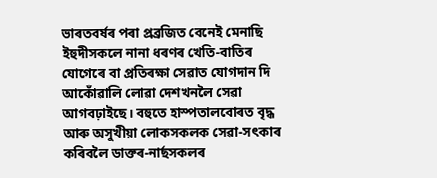ভাৰতবৰ্ষৰ পৰা প্ৰব্ৰজিত বেনেই মেনাছি ইহুদীসকলে নানা ধৰণৰ খেতি-বাতিৰ যোগেৰে বা প্ৰতিৰক্ষা সেৱাত যোগদান দি আকোঁৱালি লোৱা দেশখনলৈ সেৱা আগবঢ়াইছে। বহুতে হাস্পতালবোৰত বৃদ্ধ আৰু অসুখীয়া লোকসকলক সেৱা-সৎকাৰ কৰিবলৈ ডাক্তৰ-নাৰ্ছসকলৰ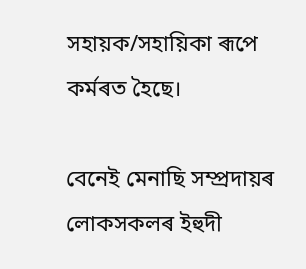সহায়ক/সহায়িকা ৰূপে কৰ্মৰত হৈছে।

বেনেই মেনাছি সম্প্ৰদায়ৰ লোকসকলৰ ইহুদী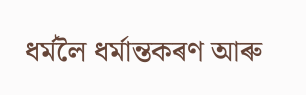ধৰ্মলৈ ধৰ্মান্তকৰণ আৰু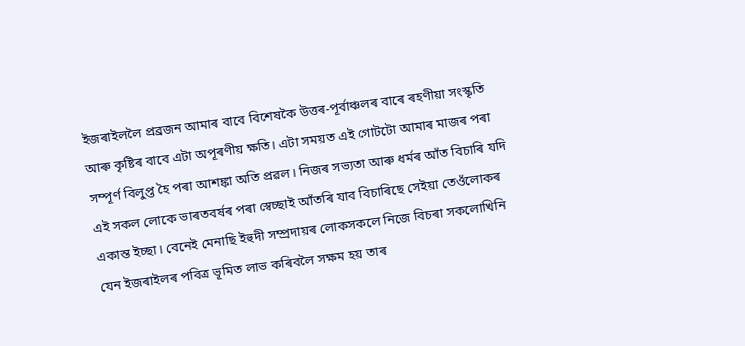ইজৰাইললৈ প্ৰব্ৰজন আমাৰ বাবে বিশেষকৈ উত্তৰ-পূৰ্বাঞ্চলৰ বাৰে ৰহণীয়া সংস্কৃতি আৰু কৃষ্টিৰ বাবে এটা অপূৰণীয় ক্ষতি। এটা সময়ত এই গোটটো আমাৰ মাজৰ পৰা সম্পূৰ্ণ বিলুপ্ত হৈ পৰা আশঙ্কা অতি প্ৰৱল। নিজৰ সভ্যতা আৰু ধৰ্মৰ আঁত বিচাৰি যদি এই সকল লোকে ভাৰতবৰ্ষৰ পৰা স্বেচ্ছাই আঁতৰি যাব বিচাৰিছে সেইয়া তেওঁলোকৰ একান্ত ইচ্ছা। বেনেই মেনাছি ইহুদী সম্প্ৰদায়ৰ লোকসকলে নিজে বিচৰা সকলোখিনি যেন ইজৰাইলৰ পবিত্ৰ ভূমিত লাভ কৰিবলৈ সক্ষম হয় তাৰ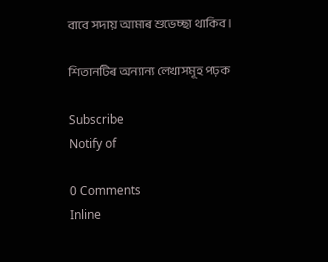বাবে সদায় আমাৰ শুভেচ্ছা থাকিব।

শিতানটিৰ অন্যান্য লেখাসমূহ পঢ়ক

Subscribe
Notify of

0 Comments
Inline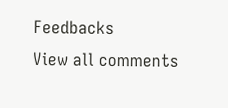Feedbacks
View all comments